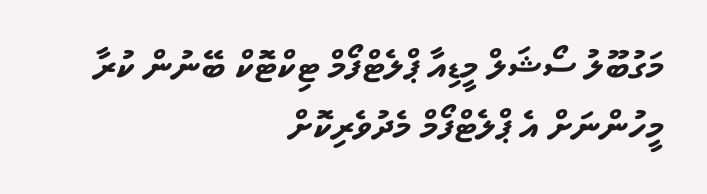މަގުބޫލު ސޯޝަލް މީޑިއާ ޕްލެޓްފޯމް ޓިކްޓޮކް ބޭނުން ކުރާ މީހުންނަށް އެ ޕްލެޓްފޯމް މެދުވެރިކޮށް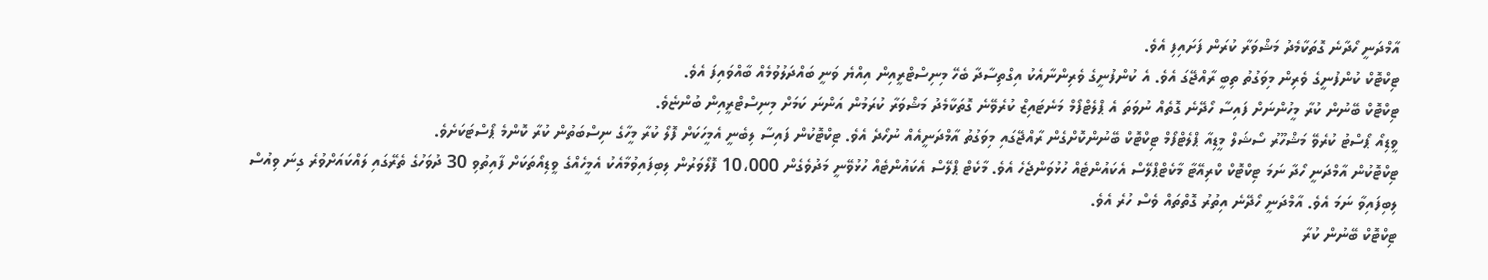އާމްދަނީ ހޯދާނެ ގޮތަކާމެދު މަޝްވަރާ ކުރަން ފަށައިފި އެވެ.
ޓިކްޓޮކް ކުންފުނީގެ ވެރިން މިވަގުތު ތިބީ ރާއްޖޭގަ އެވެ. އެ ކުންފުނީގެ ވެރިންނާއެކު އިގްތިސާދާ ބެހޭ މިނިސްޓްރީއިން އިއްޔެ ވަނީ ބައްދަލުވުމެއް ބާއްވައިފަ އެވެ.
ޓިކްޓޮކް ބޭނުން ކުރާ މީހުންނަށް ފައިސާ ހޯދޭނެ ގޮތެއް ނުވަތަ އެ ޕްލެޓްފޯމް މަނެޓައިޒް ކުރެވޭނެ ގޮތަކާމެދު މަޝްވަރާ ކުރަމުން އަންނަ ކަމަށް މިނިސްޓްރީއިން ބުންޏެވެ.
ވީޑިއޯ ޕޯސްޓު ކުރެވޭ މަޝްހޫރު ސޯޝަލް މީޑިއާ ޕްލެޓްފޯމް ޓިކްޓޮކް ބޭނުންކޮށްގެން ރާއްޖޭގައި މިވަގުތު އާމްދަނީއެއް ނުހޯދެ އެވެ. ޓިކްޓޮކުން ފައިސާ ލިބެނީ އެމީހަކަށް ފޮލޯ ކުރާ މީހާގެ ނިސްބަތުން ކުރާ ކޮންމެ ޕޯސްޓަކަށެވެ.
ޓިކްޓޮކުން އާމްދަނީ ހޯދާ ނަމަ ޓިކްޓޮކް ކްރިއޭޓާ މާކެޓްޕްލޭސް އެކައުންޓެއް ހުޅުވަންޖެހެ އެވެ. މާކެޓް ޕްލޭސް އެކައުންޓެއް ހުޅުވޭނީ މަދުވެގެން 10،000 ފޮލޯވަރުން ލިބިފައިވުމާއެކު އެމީހެއްގެ ވީޑިއޯތަކަށް ފާއިތުވި 30 ދުވަހުގެ ތެރޭގައި ލައްކައަށްވުރެ ގިނަ ވިއުސް ލިބިފައިވާ ނަމަ އެވެ. އާމްދަނީ ހޯދޭނެ އިތުރު ގޮތްތައް ވެސް ހުރެ އެވެ.
ޓިކްޓޮކް ބޭނުން ކުރާ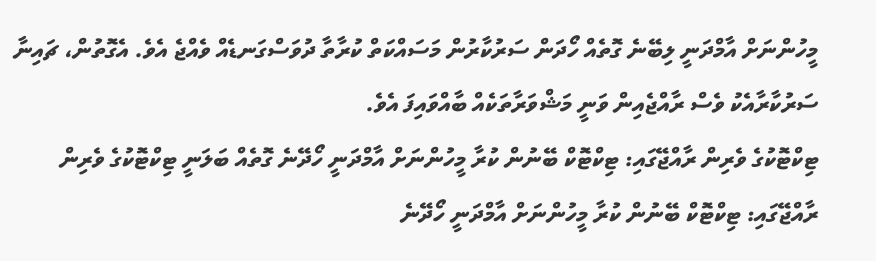މީހުންނަށް އާމްދަނީ ލިބޭނެ ގޮތެއް ހޯދަން ސަރުކާރުން މަސައްކަތް ކުރާތާ ދުވަސްގަނޑެއް ވެއްޖެ އެވެ. އެގޮތުން، ޗައިނާ ސަރުކާރާއެކު ވެސް ރާއްޖެއިން ވަނީ މަޝްވަރާތަކެއް ބާއްވައިފަ އެވެ.
ޓިކްޓޮކުގެ ވެރިން ރާއްޖޭގައި: ޓިކްޓޮކް ބޭނުން ކުރާ މީހުންނަށް އާމްދަނީ ހޯދޭނެ ގޮތެއް ބަލަނީ ޓިކްޓޮކުގެ ވެރިން ރާއްޖޭގައި: ޓިކްޓޮކް ބޭނުން ކުރާ މީހުންނަށް އާމްދަނީ ހޯދޭނެ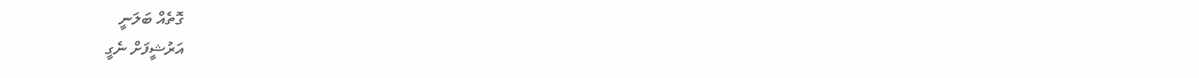ގޮތެއް ބަލަނީ
އަރުޝީފަށް ނެގީ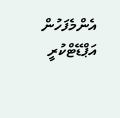އެންމެފަހުން އަޕްޑޭޓްކުރީ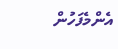އެންމެފަހުން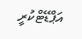އަޕްޑޭޓްކުރީ